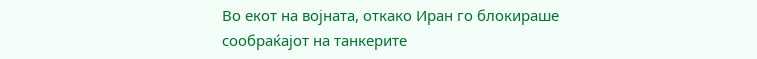Во екот на војната, откако Иран го блокираше сообраќајот на танкерите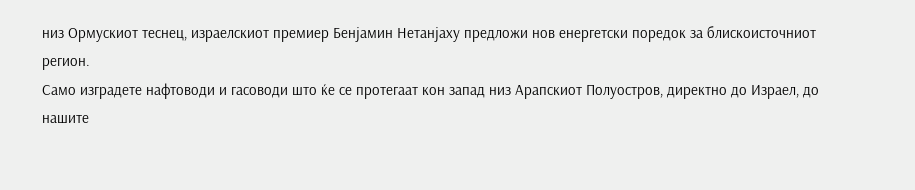низ Ормускиот теснец, израелскиот премиер Бенјамин Нетанјаху предложи нов енергетски поредок за блискоисточниот регион.
Само изградете нафтоводи и гасоводи што ќе се протегаат кон запад низ Арапскиот Полуостров, директно до Израел, до нашите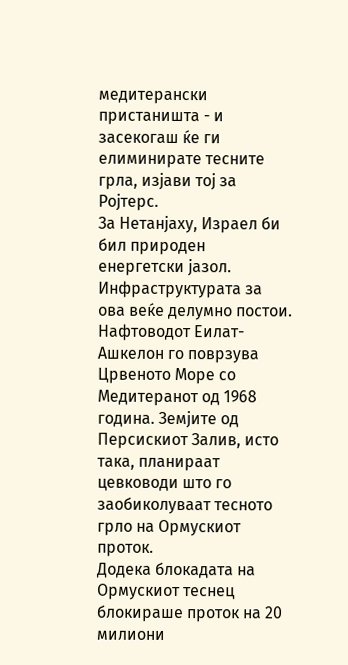медитерански пристаништа - и засекогаш ќе ги елиминирате тесните грла, изјави тој за Ројтерс.
За Нетанјаху, Израел би бил природен енергетски јазол. Инфраструктурата за ова веќе делумно постои. Нафтоводот Еилат-Ашкелон го поврзува Црвеното Море со Медитеранот од 1968 година. Земјите од Персискиот Залив, исто така, планираат цевководи што го заобиколуваат тесното грло на Ормускиот проток.
Додека блокадата на Ормускиот теснец блокираше проток на 20 милиони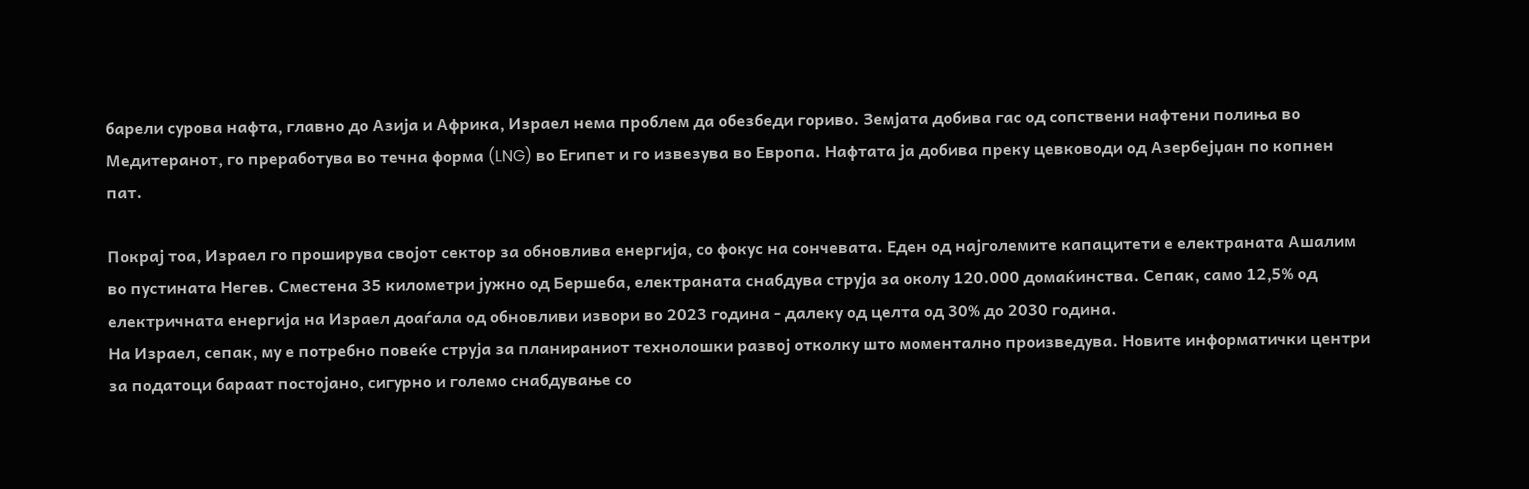барели сурова нафта, главно до Азија и Африка, Израел нема проблем да обезбеди гориво. Земјата добива гас од сопствени нафтени полиња во Медитеранот, го преработува во течна форма (LNG) во Египет и го извезува во Европа. Нафтата ја добива преку цевководи од Азербејџан по копнен пат.

Покрај тоа, Израел го проширува својот сектор за обновлива енергија, со фокус на сончевата. Еден од најголемите капацитети е електраната Ашалим во пустината Негев. Сместена 35 километри јужно од Бершеба, електраната снабдува струја за околу 120.000 домаќинства. Сепак, само 12,5% од електричната енергија на Израел доаѓала од обновливи извори во 2023 година - далеку од целта од 30% до 2030 година.
На Израел, сепак, му е потребно повеќе струја за планираниот технолошки развој отколку што моментално произведува. Новите информатички центри за податоци бараат постојано, сигурно и големо снабдување со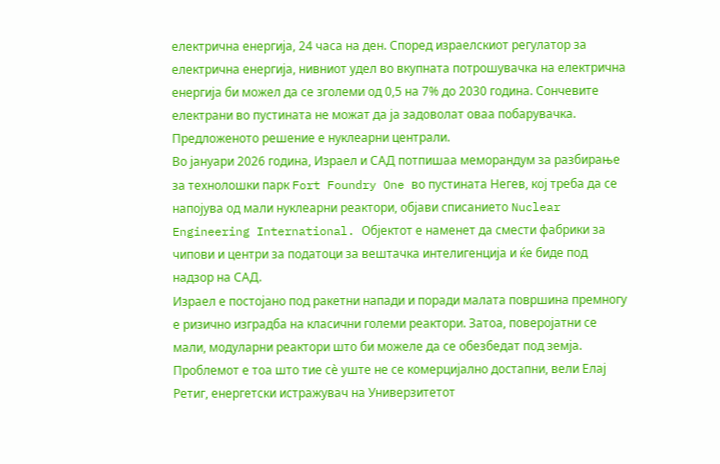електрична енергија, 24 часа на ден. Според израелскиот регулатор за електрична енергија, нивниот удел во вкупната потрошувачка на електрична енергија би можел да се зголеми од 0,5 на 7% до 2030 година. Сончевите електрани во пустината не можат да ја задоволат оваа побарувачка. Предложеното решение е нуклеарни централи.
Во јануари 2026 година, Израел и САД потпишаа меморандум за разбирање за технолошки парк Fort Foundry One во пустината Негев, кој треба да се напојува од мали нуклеарни реактори, објави списанието Nuclear Engineering International. Објектот е наменет да смести фабрики за чипови и центри за податоци за вештачка интелигенција и ќе биде под надзор на САД.
Израел е постојано под ракетни напади и поради малата површина премногу е ризично изградба на класични големи реактори. Затоа, поверојатни се мали, модуларни реактори што би можеле да се обезбедат под земја. Проблемот е тоа што тие сè уште не се комерцијално достапни, вели Елај Ретиг, енергетски истражувач на Универзитетот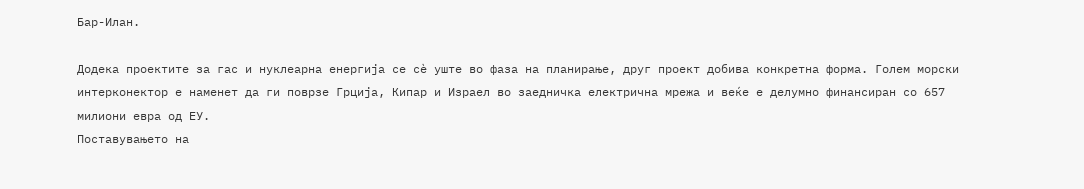Бар-Илан.

Додека проектите за гас и нуклеарна енергија се сè уште во фаза на планирање, друг проект добива конкретна форма. Голем морски интерконектор е наменет да ги поврзе Грција, Кипар и Израел во заедничка електрична мрежа и веќе е делумно финансиран со 657 милиони евра од ЕУ.
Поставувањето на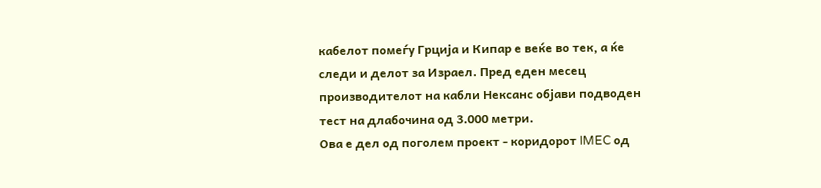кабелот помеѓу Грција и Кипар е веќе во тек, а ќе следи и делот за Израел. Пред еден месец производителот на кабли Нексанс објави подводен тест на длабочина од 3.000 метри.
Ова е дел од поголем проект - коридорот IMEC од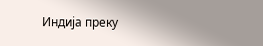Индија преку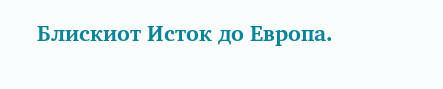Блискиот Исток до Европа.